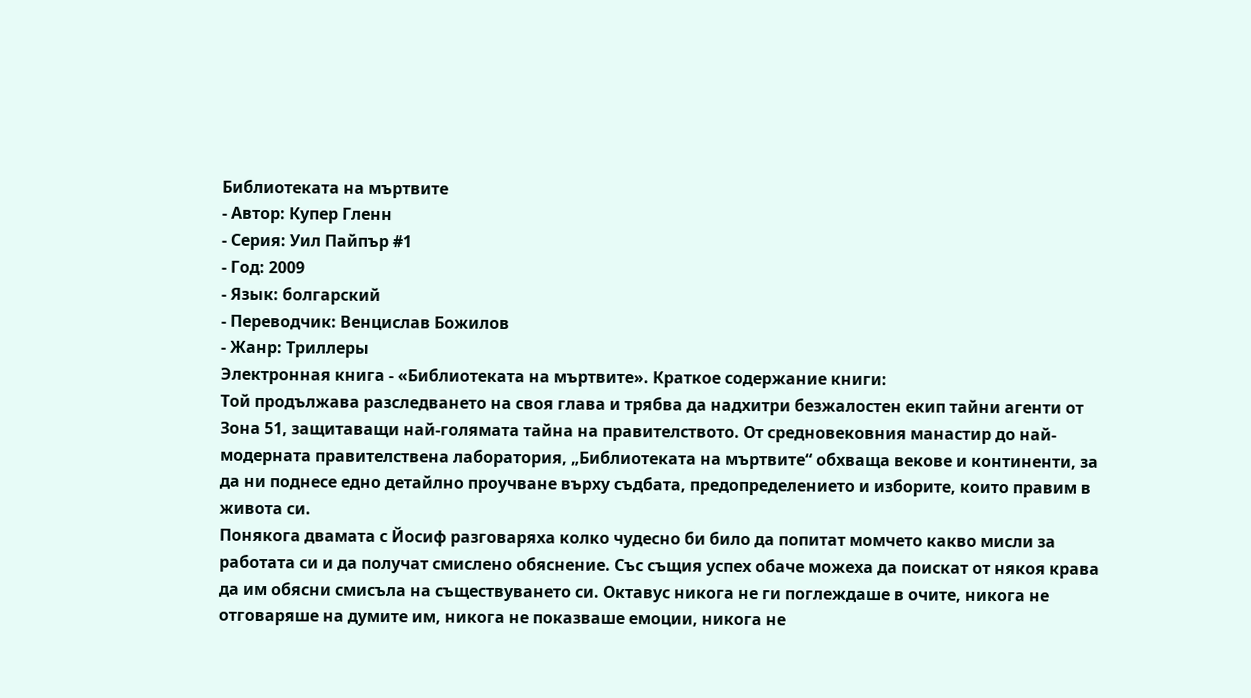Библиотеката на мъртвите
- Автор: Купер Гленн
- Серия: Уил Пайпър #1
- Год: 2009
- Язык: болгарский
- Переводчик: Венцислав Божилов
- Жанр: Триллеры
Электронная книга - «Библиотеката на мъртвите». Краткое содержание книги:
Той продължава разследването на своя глава и трябва да надхитри безжалостен екип тайни агенти от Зона 51, защитаващи най-голямата тайна на правителството. От средновековния манастир до най-модерната правителствена лаборатория, „Библиотеката на мъртвите“ обхваща векове и континенти, за да ни поднесе едно детайлно проучване върху съдбата, предопределението и изборите, които правим в живота си.
Понякога двамата с Йосиф разговаряха колко чудесно би било да попитат момчето какво мисли за работата си и да получат смислено обяснение. Със същия успех обаче можеха да поискат от някоя крава да им обясни смисъла на съществуването си. Октавус никога не ги поглеждаше в очите, никога не отговаряше на думите им, никога не показваше емоции, никога не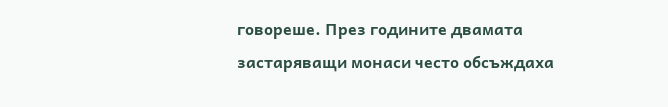говореше. През годините двамата застаряващи монаси често обсъждаха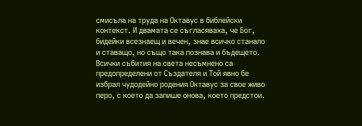смисъла на труда на Октавус в библейски контекст. И двамата се съгласяваха, че Бог, бидейки всезнаещ и вечен, знае всичко станало и ставащо, но също така познава и бъдещето. Всички събития на света несъмнено са предопределени от Създателя и Той явно бе избрал чудодейно родения Октавус за свое живо перо, с което да запише онова, което предстои.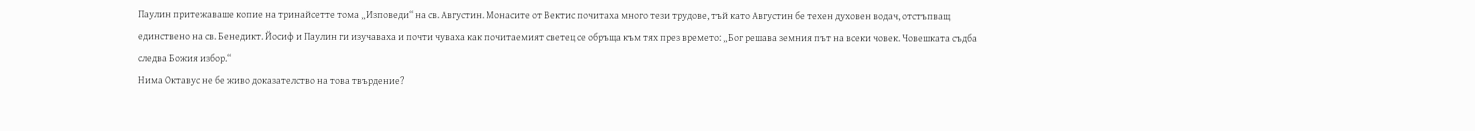Паулин притежаваше копие на тринайсетте тома „Изповеди“ на св. Августин. Монасите от Вектис почитаха много тези трудове, тъй като Августин бе техен духовен водач, отстъпващ единствено на св. Бенедикт. Йосиф и Паулин ги изучаваха и почти чуваха как почитаемият светец се обръща към тях през времето: „Бог решава земния път на всеки човек. Човешката съдба следва Божия избор.“
Нима Октавус не бе живо доказателство на това твърдение?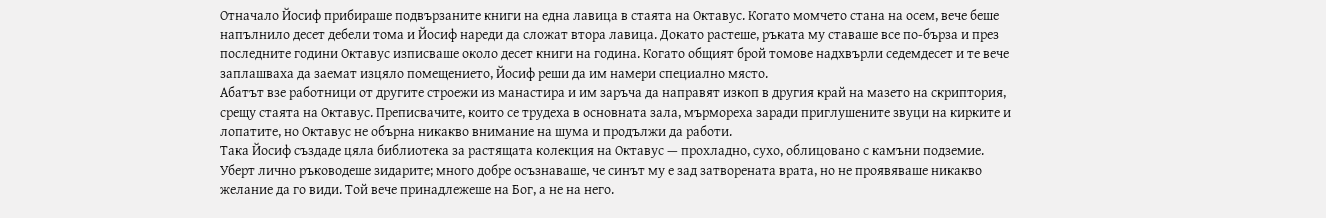Отначало Йосиф прибираше подвързаните книги на една лавица в стаята на Октавус. Когато момчето стана на осем, вече беше напълнило десет дебели тома и Йосиф нареди да сложат втора лавица. Докато растеше, ръката му ставаше все по-бърза и през последните години Октавус изписваше около десет книги на година. Когато общият брой томове надхвърли седемдесет и те вече заплашваха да заемат изцяло помещението, Йосиф реши да им намери специално място.
Абатът взе работници от другите строежи из манастира и им заръча да направят изкоп в другия край на мазето на скриптория, срещу стаята на Октавус. Преписвачите, които се трудеха в основната зала, мърмореха заради приглушените звуци на кирките и лопатите, но Октавус не обърна никакво внимание на шума и продължи да работи.
Така Йосиф създаде цяла библиотека за растящата колекция на Октавус — прохладно, сухо, облицовано с камъни подземие. Уберт лично ръководеше зидарите; много добре осъзнаваше, че синът му е зад затворената врата, но не проявяваше никакво желание да го види. Той вече принадлежеше на Бог, а не на него.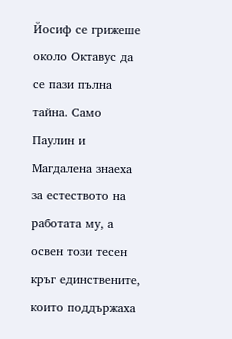Йосиф се грижеше около Октавус да се пази пълна тайна. Само Паулин и Магдалена знаеха за естеството на работата му, а освен този тесен кръг единствените, които поддържаха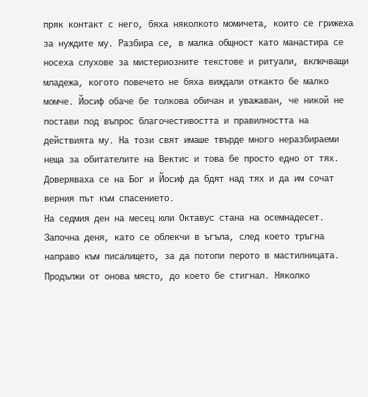пряк контакт с него, бяха няколкото момичета, които се грижеха за нуждите му. Разбира се, в малка общност като манастира се носеха слухове за мистериозните текстове и ритуали, включващи младежа, когото повечето не бяха виждали откакто бе малко момче. Йосиф обаче бе толкова обичан и уважаван, че никой не постави под въпрос благочестивостта и правилността на действията му. На този свят имаше твърде много неразбираеми неща за обитателите на Вектис и това бе просто едно от тях. Доверяваха се на Бог и Йосиф да бдят над тях и да им сочат верния път към спасението.
На седмия ден на месец юли Октавус стана на осемнадесет.
Започна деня, като се облекчи в ъгъла, след което тръгна направо към писалището, за да потопи перото в мастилницата. Продължи от онова място, до което бе стигнал. Няколко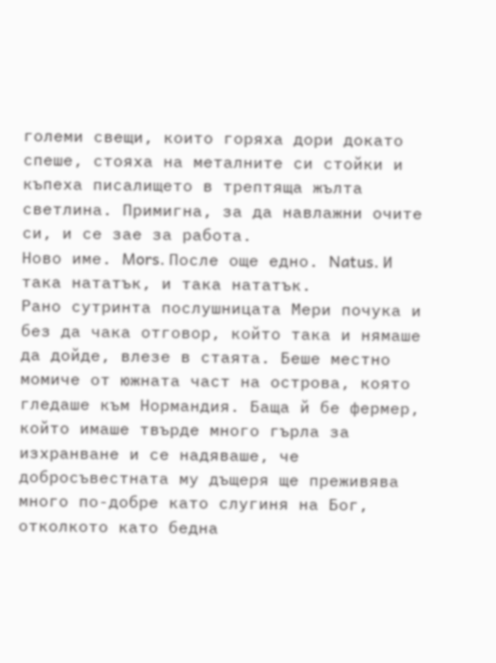големи свещи, които горяха дори докато спеше, стояха на металните си стойки и къпеха писалището в трептяща жълта светлина. Примигна, за да навлажни очите си, и се зае за работа.
Ново име. Mors. После още едно. Natus. И така нататък, и така нататък.
Рано сутринта послушницата Мери почука и без да чака отговор, който така и нямаше да дойде, влезе в стаята. Беше местно момиче от южната част на острова, която гледаше към Нормандия. Баща й бе фермер, който имаше твърде много гърла за изхранване и се надяваше, че добросъвестната му дъщеря ще преживява много по-добре като слугиня на Бог, отколкото като бедна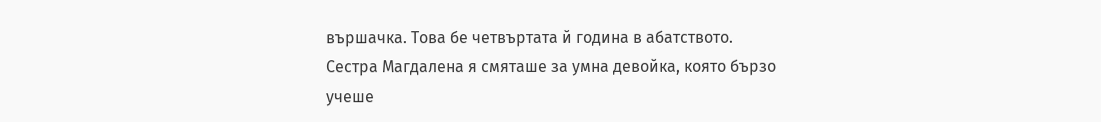вършачка. Това бе четвъртата й година в абатството. Сестра Магдалена я смяташе за умна девойка, която бързо учеше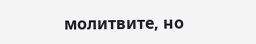молитвите, но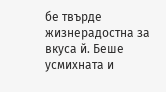бе твърде жизнерадостна за вкуса й. Беше усмихната и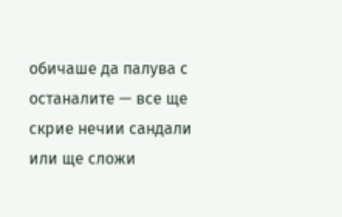обичаше да палува с останалите — все ще скрие нечии сандали или ще сложи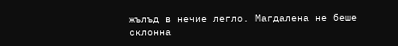жълъд в нечие легло. Магдалена не беше склонна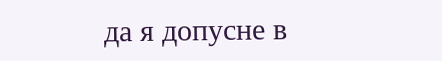да я допусне в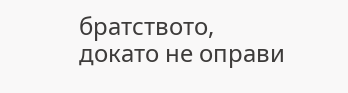братството, докато не оправи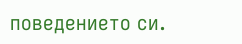поведението си.